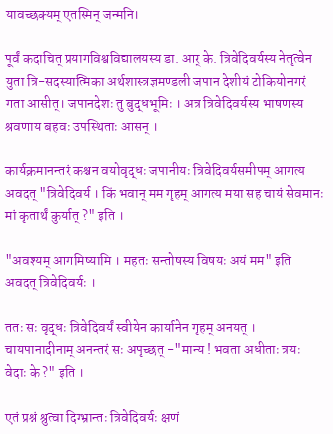यावच्छक्यम् एतस्मिन् जन्मनि।

पूर्वं कदाचित् प्रयागविश्वविद्यालयस्य डा. आर् के. त्रिवेदिवर्यस्य नेतृत्वेन युता त्रि-सदस्यात्मिका अर्थशास्त्रज्ञमण्डली जपान देशीयं टोकियोनगरं गता आसीत्। जपानदेशः तु बुद्धभूमिः । अत्र त्रिवेदिवर्यस्य भाषणस्य श्रवणाय बहवः उपस्थिताः आसन् ।

कार्यक्रमानन्तरं कश्चन वयोवृद्धः जपानीयः त्रिवेदिवर्यसमीपम् आगत्य अवदत् "त्रिवेदिवर्य । किं भवान् मम गृहम् आगत्य मया सह चायं सेवमानः मां कृतार्थं कुर्यात् ?" इति ।

"अवश्यम् आगमिष्यामि । महतः सन्तोषस्य विषयः अयं मम" इति अवदत् त्रिवेदिवर्यः ।

ततः सः वृद्धः त्रिवेदिवर्यं स्वीयेन कार्यानेन गृहम् अनयत् । चायपानादीनाम् अनन्तरं सः अपृच्छत् -"मान्य ! भवता अधीताः त्रयः वेदाः के ?" इति ।

एतं प्रश्नं श्रुत्वा दिग्भ्रान्तः त्रिवेदिवर्यः क्षणं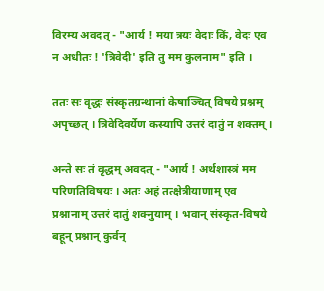विरम्य अवदत् - "आर्य ! मया त्रयः वेदाः किं, वेदः एव न अधीतः ! 'त्रिवेदी' इति तु मम कुलनाम" इति ।

ततः सः वृद्धः संस्कृतग्रन्थानां केषाञ्चित् विषये प्रश्नम् अपृच्छत् । त्रिवेदिवर्येण कस्यापि उत्तरं दातुं न शक्तम् ।

अन्ते सः तं वृद्धम् अवदत् - "आर्य ! अर्थशास्त्रं मम परिणतिविषयः । अतः अहं तत्क्षेत्रीयाणाम् एव प्रश्नानाम् उत्तरं दातुं शक्नुयाम् । भवान् संस्कृत-विषये बहून् प्रश्नान् कुर्वन्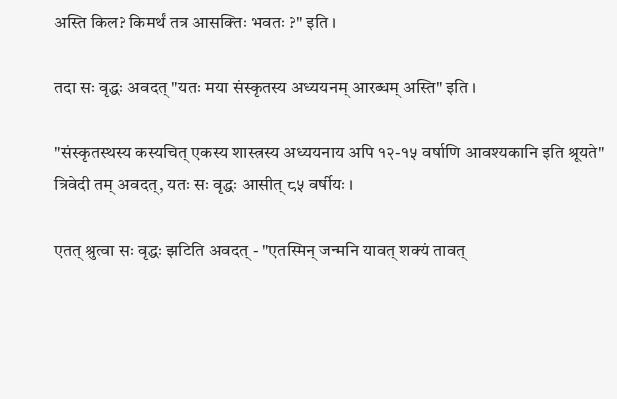अस्ति किल? किमर्थं तत्र आसक्तिः भवतः ?" इति ।

तदा सः वृद्धः अवदत् "यतः मया संस्कृतस्य अध्ययनम् आरब्धम् अस्ति" इति ।

"संस्कृतस्थस्य कस्यचित् एकस्य शास्त्रस्य अध्ययनाय अपि १२-१५ वर्षाणि आवश्यकानि इति श्रूयते" त्रिवेदी तम् अवदत्, यतः सः वृद्धः आसीत् ८५ वर्षीयः ।

एतत् श्रुत्वा सः वृद्धः झटिति अवदत् - "एतस्मिन् जन्मनि यावत् शक्यं तावत्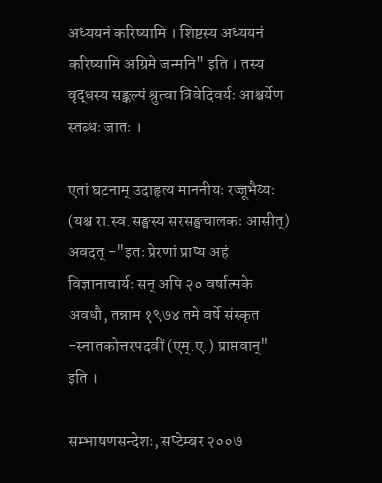अध्ययनं करिष्यामि । शिष्टस्य अध्ययनं करिष्यामि अग्रिमे जन्मनि" इति । तस्य वृद्धस्य सङ्कल्पं श्रुत्वा त्रिवेदिवर्यः आश्चर्येण स्तब्धः जातः ।

एतां घटनाम् उदाहृत्य माननीयः रज्जूभैय्यः (यश्च रा.स्व.सङ्घस्य सरसङ्घचालकः आसीत्) अवदत् -"इतः प्रेरणां प्राप्य अहं विज्ञानाचार्यः सन् अपि २० वर्षात्मके अवधौ, तन्नाम १९७४ तमे वर्षे संस्कृत -स्नातकोत्तरपदवीं (एम्.ए.) प्राप्तवान्" इति ।

सम्भाषणसन्देशः, सप्टेम्बर २००७